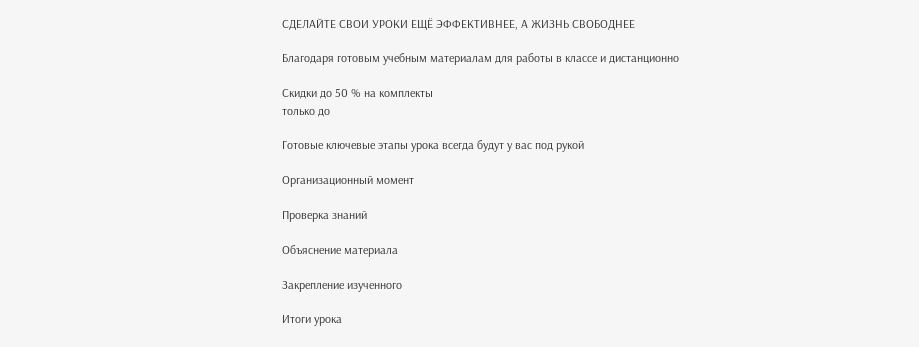СДЕЛАЙТЕ СВОИ УРОКИ ЕЩЁ ЭФФЕКТИВНЕЕ, А ЖИЗНЬ СВОБОДНЕЕ

Благодаря готовым учебным материалам для работы в классе и дистанционно

Скидки до 50 % на комплекты
только до

Готовые ключевые этапы урока всегда будут у вас под рукой

Организационный момент

Проверка знаний

Объяснение материала

Закрепление изученного

Итоги урока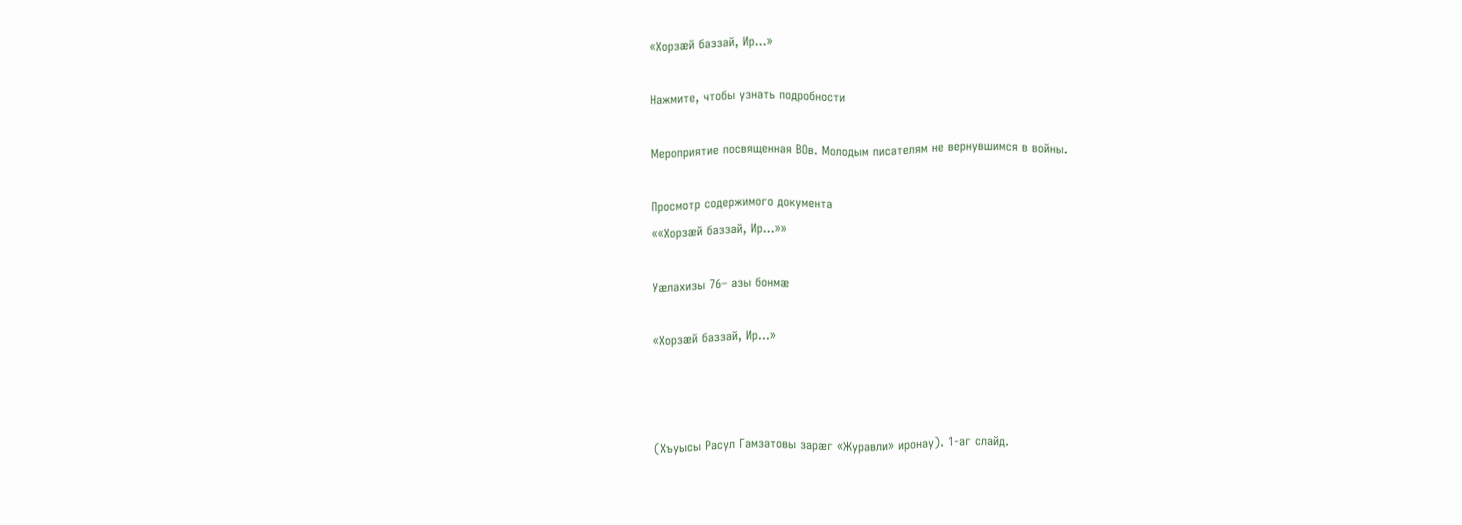«Хорзӕй баззай, Ир…»

Нажмите, чтобы узнать подробности

Мероприятие посвященная ВОв. Молодым писателям не вернувшимся в войны.

Просмотр содержимого документа
««Хорзӕй баззай, Ир…»»

Уæлахизы 76– азы бонмæ

«Хорзӕй баззай, Ир…»



(Хъуысы Расул Гамзатовы зарæг «Журавли» иронау). 1-аг слайд.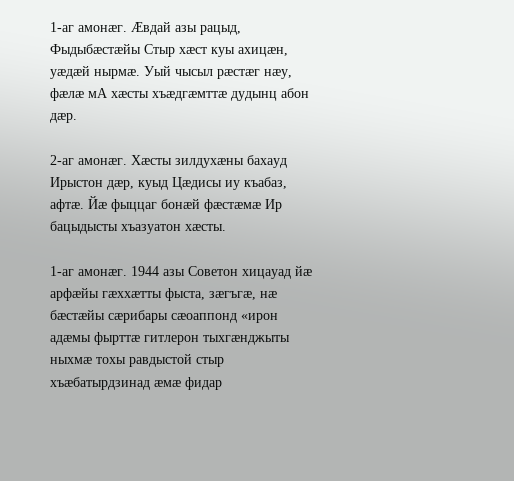1-аг амонӕг. Ӕвдай азы рацыд, Фыдыбӕстӕйы Стыр хӕст куы ахицӕн, уӕдӕй нырмӕ. Уый чысыл рӕстӕг нӕу, фӕлӕ мА хӕсты хъӕдгӕмттӕ дудынц абон дӕр.

2-аг амонӕг. Хӕсты зилдухӕны бахауд Ирыстон дӕр, куыд Цӕдисы иу къабаз, афтӕ. Йӕ фыццаг бонӕй фӕстӕмӕ Ир бацыдысты хъазуатон хӕсты.

1-аг амонӕг. 1944 азы Советон хицауад йӕ арфӕйы гӕххӕтты фыста, зӕгъгӕ, нӕ бӕстӕйы сӕрибары сӕоаппонд «ирон адӕмы фырттӕ гитлерон тыхгӕнджыты ныхмӕ тохы равдыстой стыр хъӕбатырдзинад ӕмӕ фидар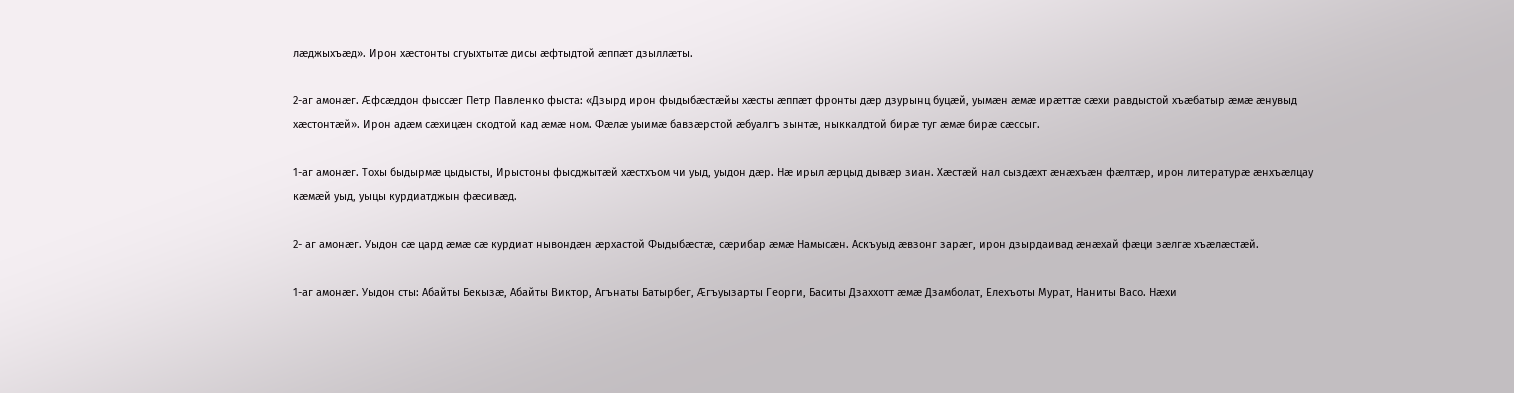лӕджыхъӕд». Ирон хӕстонты сгуыхтытӕ дисы ӕфтыдтой ӕппӕт дзыллӕты.

2-аг амонӕг. Ӕфсӕддон фыссӕг Петр Павленко фыста: «Дзырд ирон фыдыбӕстӕйы хӕсты ӕппӕт фронты дӕр дзурынц буцӕй, уымӕн ӕмӕ ирӕттӕ сӕхи равдыстой хъӕбатыр ӕмӕ ӕнувыд хӕстонтӕй». Ирон адӕм сӕхицӕн скодтой кад ӕмӕ ном. Фӕлӕ уыимӕ бавзӕрстой ӕбуалгъ зынтӕ, ныккалдтой бирӕ туг ӕмӕ бирӕ сӕссыг.

1-аг амонӕг. Тохы быдырмӕ цыдысты, Ирыстоны фысджытӕй хӕстхъом чи уыд, уыдон дӕр. Нӕ ирыл ӕрцыд дывӕр зиан. Хӕстӕй нал сыздӕхт ӕнӕхъӕн фӕлтӕр, ирон литературӕ ӕнхъӕлцау кӕмӕй уыд, уыцы курдиатджын фӕсивӕд.

2- аг амонӕг. Уыдон сӕ цард ӕмӕ сӕ курдиат нывондӕн ӕрхастой Фыдыбӕстӕ, сӕрибар ӕмӕ Намысӕн. Аскъуыд ӕвзонг зарӕг, ирон дзырдаивад æнæхай фæци зæлгæ хъæлæстæй.

1-аг амонæг. Уыдон сты: Абайты Бекызæ, Абайты Виктор, Агънаты Батырбег, Æгъуызарты Георги, Баситы Дзаххотт æмæ Дзамболат, Елехъоты Мурат, Наниты Васо. Нæхи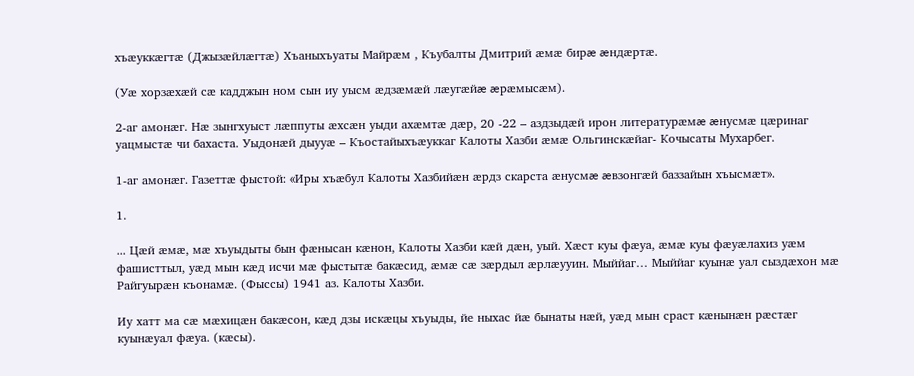хъæуккæгтæ (Джызæйлæгтæ) Хъаныхъуаты Майрæм , Къубалты Дмитрий æмæ бирæ æндæртæ.

(Уæ хорзæхæй сæ кадджын ном сын иу уысм æдзæмæй лæугæйæ æрæмысæм).

2-аг амонæг. Нæ зынгхуыст лæппуты æхсæн уыди ахæмтæ дæр, 20 -22 – аздзыдæй ирон литературæмæ æнусмæ цæринаг уацмыстæ чи бахаста. Уыдонæй дыууæ – Къостайыхъæуккаг Калоты Хазби æмæ Ольгинскæйаг- Кочысаты Мухарбег.

1-аг амонæг. Газеттæ фыстой: «Иры хъæбул Калоты Хазбийæн æрдз скарста æнусмæ æвзонгæй баззайын хъысмæт».

1.

... Цӕй ӕмӕ, мӕ хъуыдыты бын фӕнысан кӕнон, Калоты Хазби кӕй дӕн, уый. Хӕст куы фӕуа, ӕмӕ куы фӕуӕлахиз уӕм фашисттыл, уӕд мын кӕд исчи мӕ фыстытӕ бакӕсид, ӕмӕ сӕ зӕрдыл ӕрлӕууин. Мыййаг… Мыййаг куынӕ уал сыздӕхон мӕ Райгуырӕн къонамӕ. (Фыссы) 1941 аз. Калоты Хазби.

Иу хатт ма сӕ мӕхицӕн бакӕсон, кӕд дзы искӕцы хъуыды, йе ныхас йӕ бынаты нӕй, уӕд мын сраст кӕнынӕн рӕстӕг куынӕуал фӕуа. (кӕсы).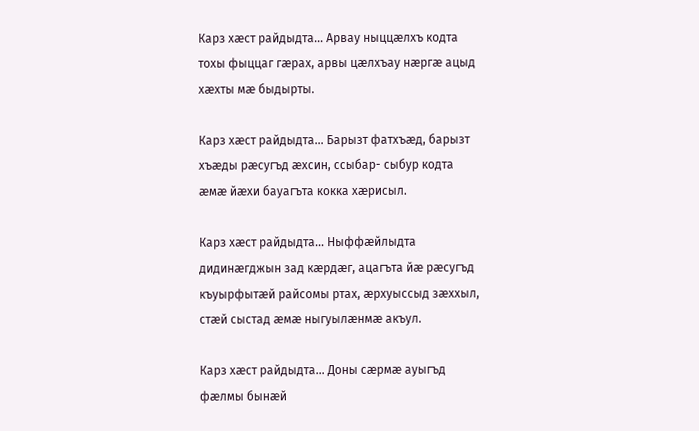Карз хӕст райдыдта… Арвау ныццӕлхъ кодта тохы фыццаг гӕрах, арвы цӕлхъау нӕргӕ ацыд хӕхты мӕ быдырты.

Карз хӕст райдыдта… Барызт фатхъӕд, барызт хъӕды рӕсугъд ӕхсин, ссыбар- сыбур кодта ӕмӕ йӕхи бауагъта кокка хӕрисыл.

Карз хӕст райдыдта… Ныффӕйлыдта дидинӕгджын зад кӕрдӕг, ацагъта йӕ рӕсугъд къуырфытӕй райсомы ртах, ӕрхуыссыд зӕххыл, стӕй сыстад ӕмӕ ныгуылӕнмӕ акъул.

Карз хӕст райдыдта… Доны сӕрмӕ ауыгъд фӕлмы бынӕй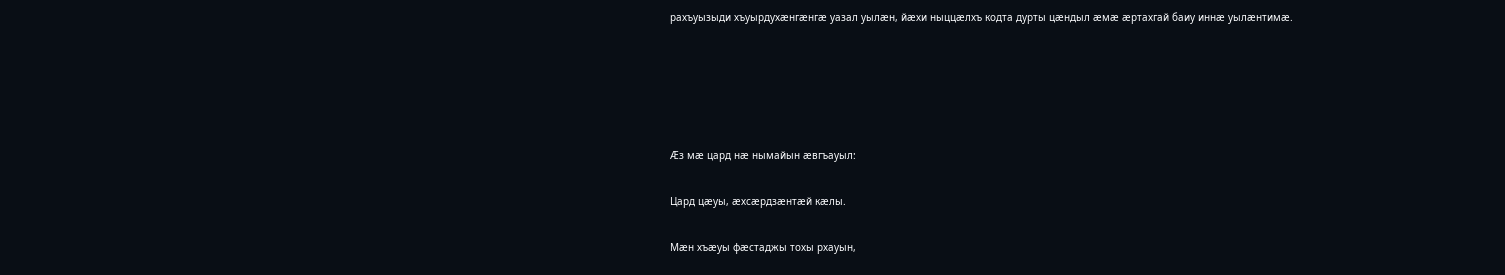рахъуызыди хъуырдухӕнгӕнгӕ уазал уылӕн, йӕхи ныццӕлхъ кодта дурты цӕндыл ӕмӕ ӕртахгай баиу иннӕ уылӕнтимӕ.





Ӕз мӕ цард нӕ нымайын ӕвгъауыл:

Цард цӕуы, ӕхсӕрдзӕнтӕй кӕлы.

Мӕн хъӕуы фӕстаджы тохы рхауын,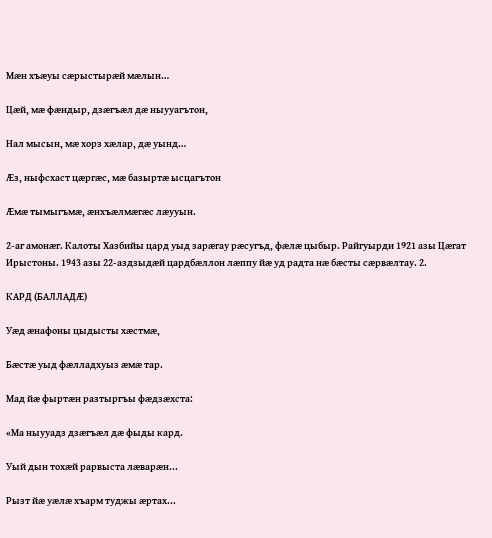Мӕн хъӕуы сӕрыстырӕй мӕлын…

Цӕй, мӕ фӕндыр, дзӕгъӕл дӕ ныууагътон,

Нал мысын, мӕ хорз хӕлар, дӕ уынд…

Ӕз, ныфсхаст цӕргӕс, мӕ базыртӕ ысцагътон

Ӕмӕ тымыгъмӕ, ӕнхъӕлмӕгӕс лӕууын.

2-аг амонæг. Калоты Хазбийы цард уыд зарæгау рæсугъд, фæлæ цыбыр. Райгуырди 1921 азы Цæгат Ирыстоны. 1943 азы 22-аздзыдæй цардбæллон лæппу йæ уд радта нæ бæсты сæрвæлтау. 2.

КАРД (БАЛЛАДÆ)

Уæд æнафоны цыдысты хæстмæ,

Бæстæ уыд фæлладхуыз æмæ тар.

Мад йæ фыртæн разтыргъы фæдзæхста:

«Ма ныууадз дзæгъæл дæ фыды кард.

Уый дын тохæй рарвыста лæварæн...

Рызт йæ уæлæ хъарм туджы æртах...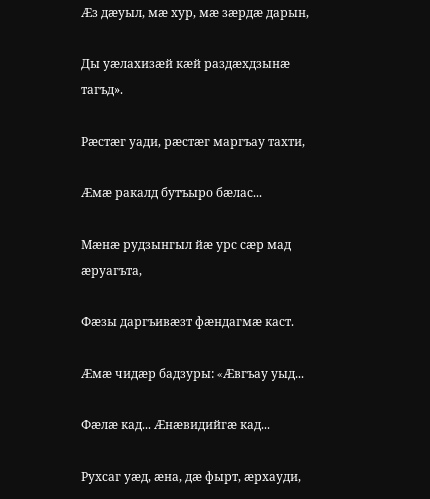Æз дæуыл, мæ хур, мæ зæрдæ дарын,

Ды уæлахизæй кæй раздæхдзынæ тагъд».

Рæстæг уади, рæстæг маргъау тахти,

Æмæ ракалд бутъыро бæлас...

Мæнæ рудзынгыл йæ урс сæр мад æруагъта,

Фæзы даргъивæзт фæндагмæ каст.

Æмæ чидæр бадзуры: «Æвгъау уыд...

Фæлæ кад... Æнæвидийгæ кад...

Рухсаг уæд, æна, дæ фырт, æрхауди,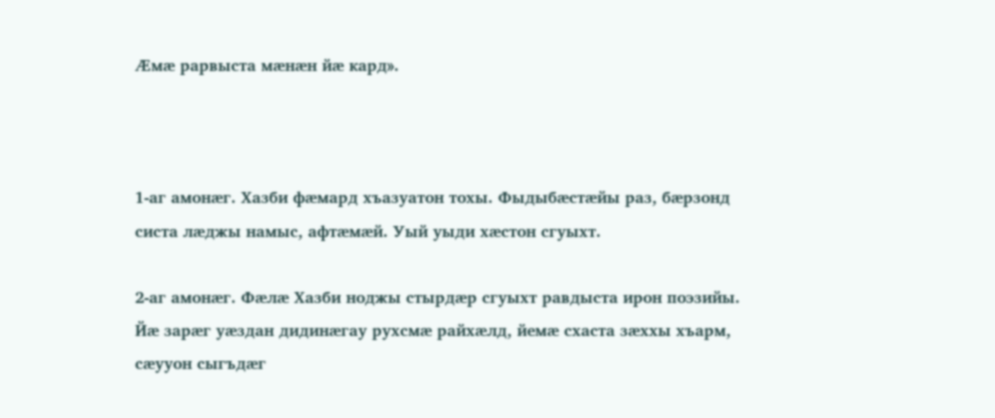Æмæ рарвыста мæнæн йæ кард».



1-аг амонæг. Хазби фæмард хъазуатон тохы. Фыдыбæстæйы раз, бæрзонд систа лæджы намыс, афтæмæй. Уый уыди хæстон сгуыхт.

2-аг амонæг. Фæлæ Хазби ноджы стырдæр сгуыхт равдыста ирон поэзийы. Йæ зарæг уæздан дидинæгау рухсмæ райхæлд, йемæ схаста зæххы хъарм, сæууон сыгъдæг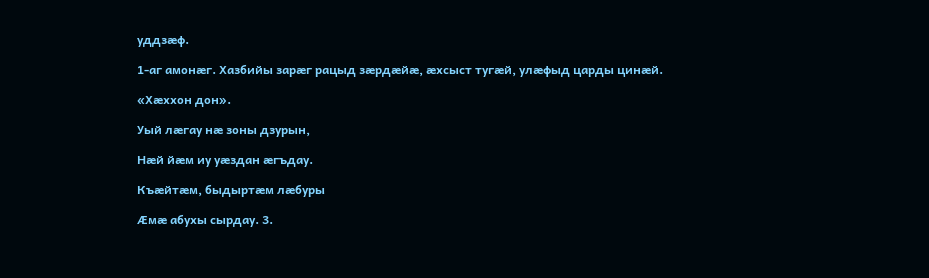уддзæф.

1-аг амонæг. Хазбийы зарæг рацыд зæрдæйæ, æхсыст тугæй, улæфыд царды цинæй.

«Хæххон дон».

Уый лæгау нæ зоны дзурын,

Нæй йæм иу уæздан æгъдау.

Къæйтæм, быдыртæм лæбуры

Æмæ абухы сырдау. 3.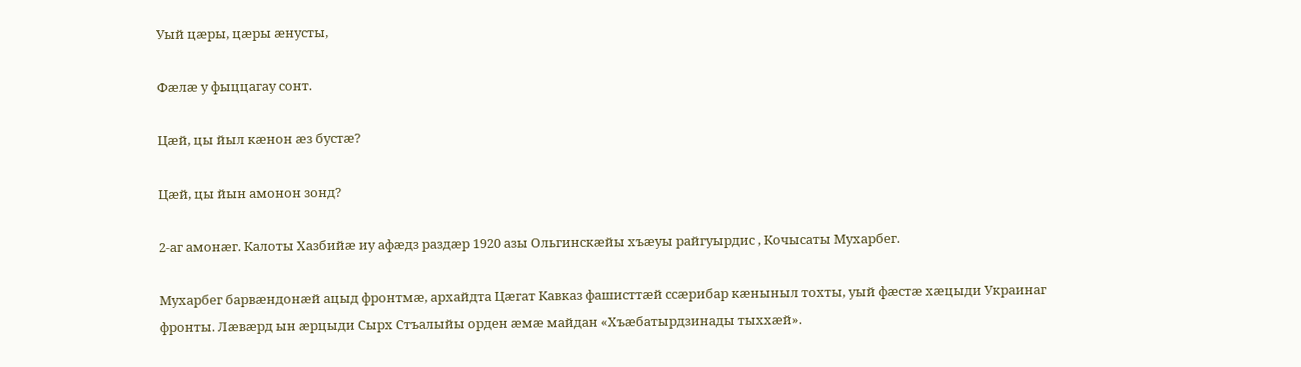Уый цæры, цæры æнусты,

Фæлæ у фыццагау сонт.

Цæй, цы йыл кæнон æз бустæ?

Цæй, цы йын амонон зонд?

2-аг амонæг. Калоты Хазбийæ иу афæдз раздæр 1920 азы Ольгинскæйы хъæуы райгуырдис , Кочысаты Мухарбег.

Мухарбег барвæндонæй ацыд фронтмæ, архайдта Цæгат Кавказ фашисттæй ссæрибар кæныныл тохты, уый фæстæ хæцыди Украинаг фронты. Лæвæрд ын æрцыди Сырх Стъалыйы орден æмæ майдан «Хъæбатырдзинады тыххæй».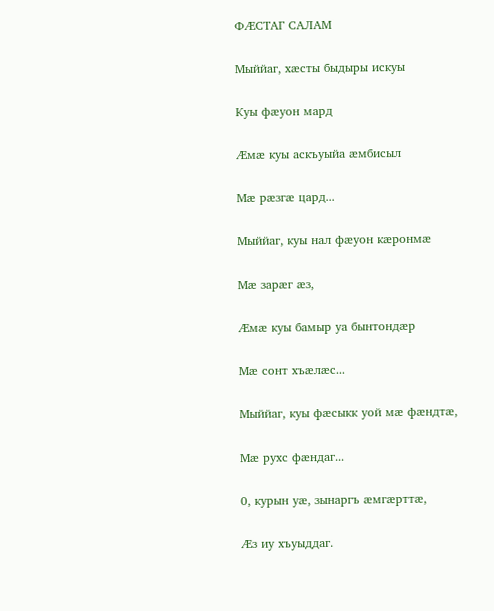ФÆСТАГ САЛАМ

Мыййаг, хæсты быдыры искуы

Куы фæуон мард

Æмæ куы аскъуыйа æмбисыл

Мæ рæзгæ цард...

Мыййаг, куы нал фæуон кæронмæ

Мæ зарæг æз,

Æмæ куы бамыр уа бынтондæр

Мæ сонт хъæлæс...

Мыййаг, куы фæсыкк уой мæ фæндтæ,

Мæ рухс фæндаг...

0, курын уæ, зынаргъ æмгæрттæ,

Æз иу хъуыддаг.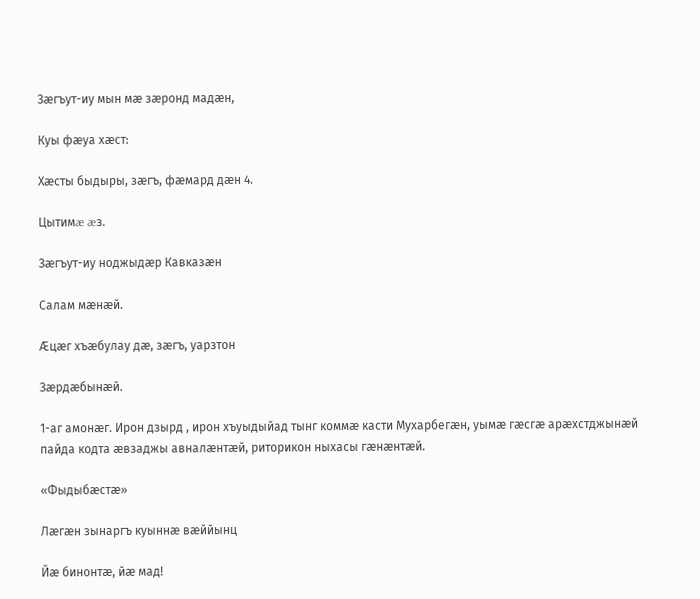Зæгъут-иу мын мæ зæронд мадæн,

Куы фæуа хæст:

Хæсты быдыры, зæгъ, фæмард дæн 4.

Цытимæ æз.

Зæгъут-иу ноджыдæр Кавказæн

Салам мæнæй.

Æцæг хъæбулау дæ, зæгъ, уарзтон

Зæрдæбынæй.

1-аг амонæг. Ирон дзырд , ирон хъуыдыйад тынг коммæ касти Мухарбегæн, уымæ гæсгæ арæхстджынæй пайда кодта æвзаджы авналæнтæй, риторикон ныхасы гæнæнтæй.

«Фыдыбæстæ»

Лæгæн зынаргъ куыннæ вæййынц

Йæ бинонтæ, йæ мад!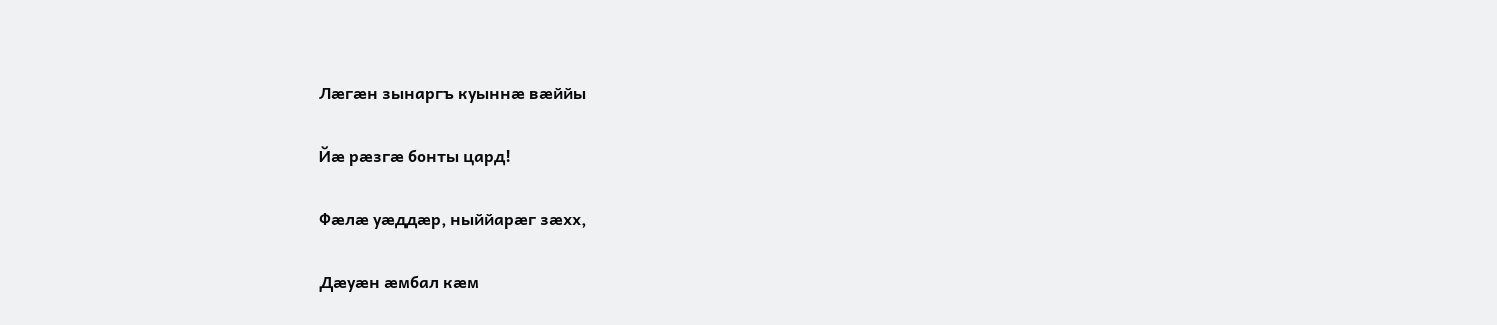Лæгæн зынаргъ куыннæ вæййы

Йæ рæзгæ бонты цард!

Фæлæ уæддæр, ныййарæг зæхх,

Дæуæн æмбал кæм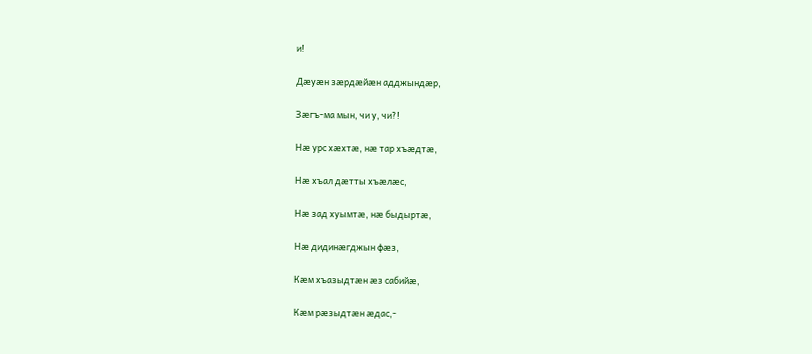и!

Дæуæн зæрдæйæн адджындæр,

Зæгъ-ма мын, чи у, чи?!

Нæ урс хæхтæ, нæ тар хъæдтæ,

Нæ хъал дæтты хъæлæс,

Нæ зад хуымтæ, нæ быдыртæ,

Нæ дидинæгджын фæз,

Кæм хъазыдтæн æз сабийæ,

Кæм рæзыдтæн æдас,-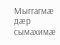Мыггагмæ дæр сымахимæ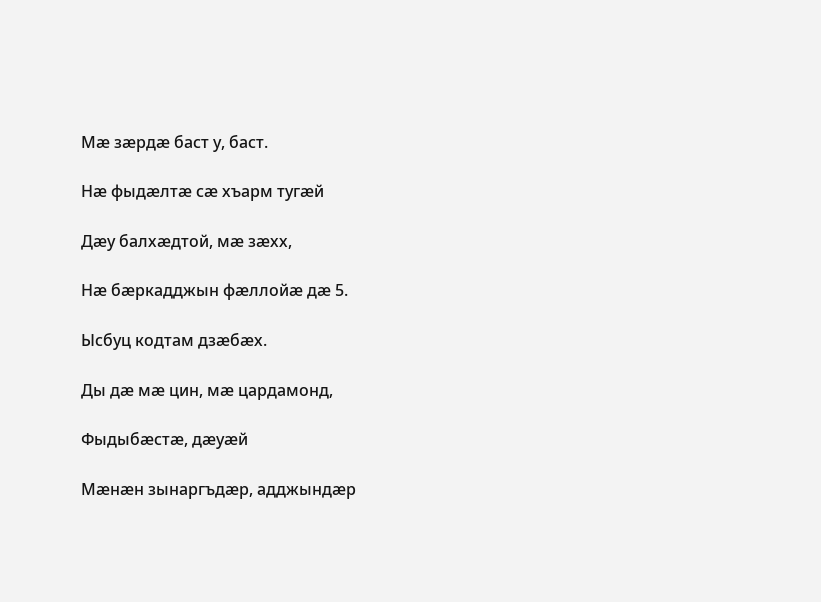Мæ зæрдæ баст у, баст.

Нæ фыдæлтæ сæ хъарм тугæй

Дæу балхæдтой, мæ зæхх,

Нæ бæркадджын фæллойæ дæ 5.

Ысбуц кодтам дзæбæх.

Ды дæ мæ цин, мæ цардамонд,

Фыдыбæстæ, дæуæй

Мæнæн зынаргъдæр, адджындæр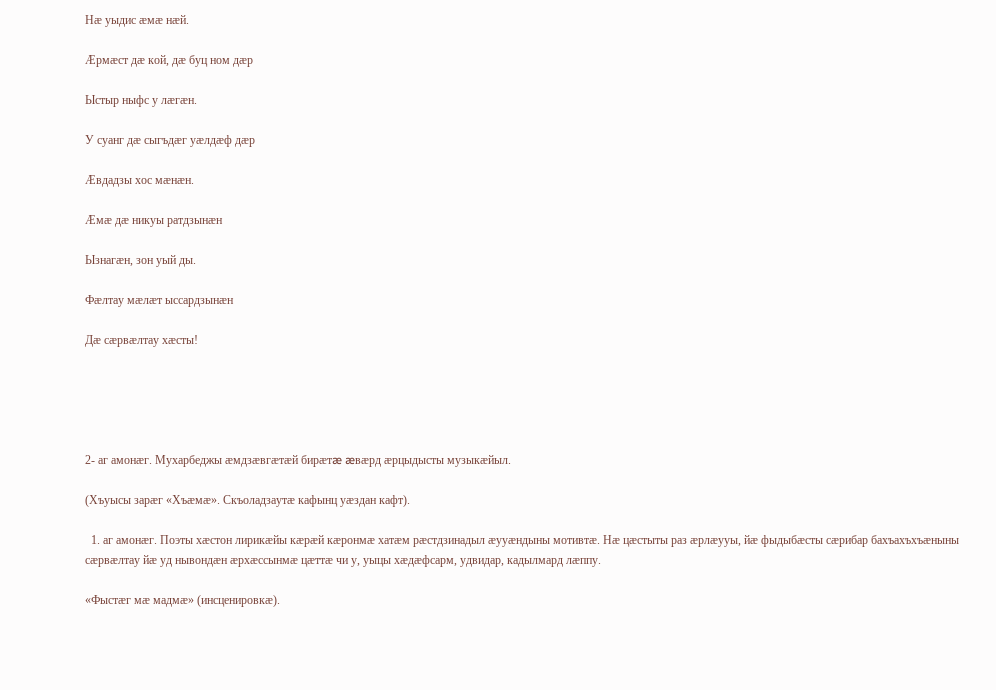Нæ уыдис æмæ нæй.

Æрмæст дæ кой, дæ буц ном дæр

Ыстыр ныфс у лæгæн.

У суанг дæ сыгъдæг уæлдæф дæр

Æвдадзы хос мæнæн.

Æмæ дæ никуы ратдзынæн

Ызнагæн, зон уый ды.

Фæлтау мæлæт ыссардзынæн

Дæ сæрвæлтау хæсты!





2- аг амонæг. Мухарбеджы æмдзæвгæтæй бирæтæ æвæрд æрцыдысты музыкæйыл.

(Хъуысы зарæг «Хъæмæ». Скъоладзаутæ кафынц уæздан кафт).

  1. аг амонæг. Поэты хæстон лирикæйы кæрæй кæронмæ хатæм рæстдзинадыл æууæндыны мотивтæ. Нæ цæстыты раз æрлæууы, йæ фыдыбæсты сæрибар бахъахъхъæныны сæрвæлтау йæ уд нывондæн æрхæссынмæ цæттæ чи у, уыцы хæдæфсарм, удвидар, кадылмард лæппу.

«Фыстæг мæ мадмæ» (инсценировкæ).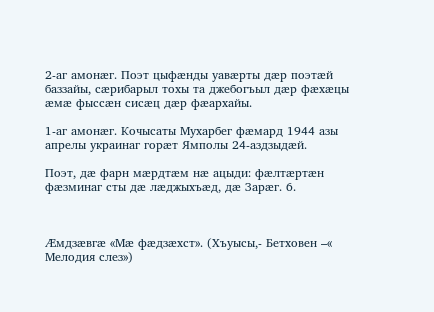2-аг амонæг. Поэт цыфæнды уавæрты дæр поэтæй баззайы, сæрибарыл тохы та джебогъыл дæр фæхæцы æмæ фыссæн сисæц дæр фæархайы.

1-аг амонæг. Кочысаты Мухарбег фæмард 1944 азы апрелы украинаг горæт Ямполы 24-аздзыдæй.

Поэт, дæ фарн мæрдтæм нæ ацыди: фæлтæртæн фæзминаг сты дæ лæджыхъæд, дæ Зарæг. 6.



Æмдзæвгæ «Мæ фæдзæхст». (Хъуысы,- Бетховен –« Мелодия слез»)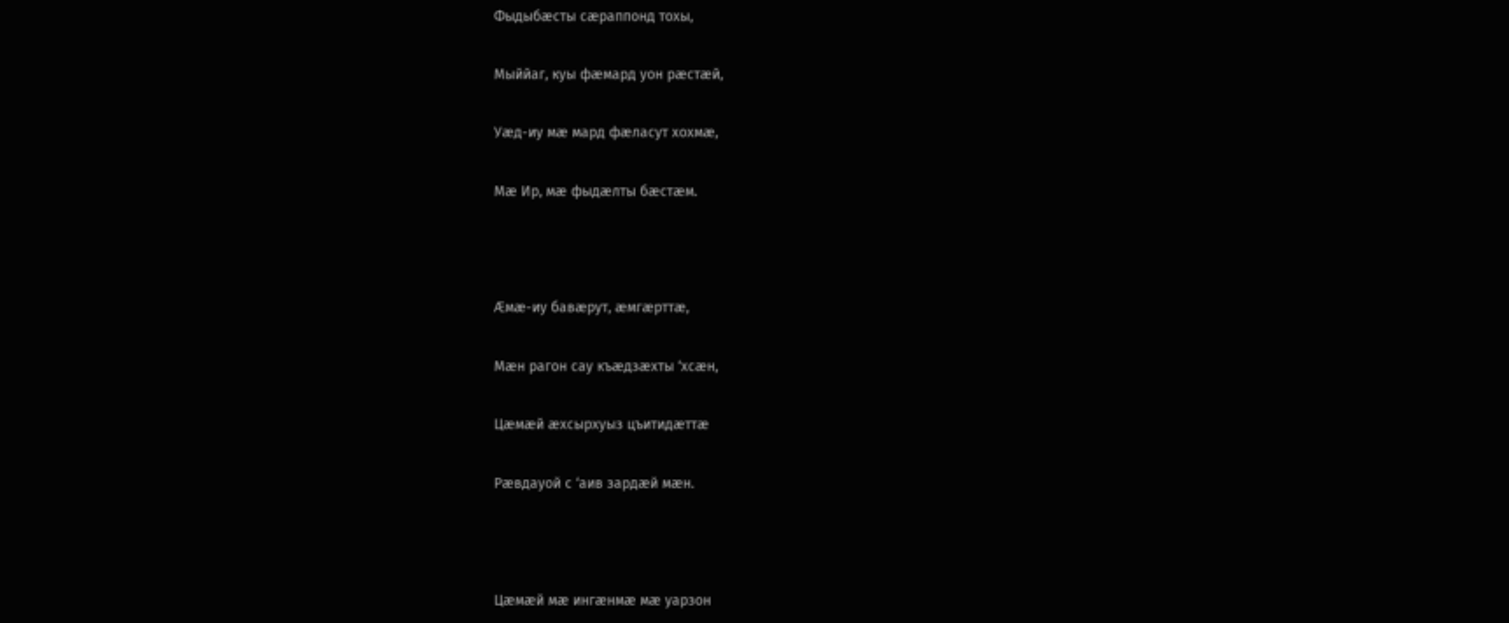Фыдыбæсты сæраппонд тохы,

Мыййаг, куы фæмард уон рæстæй,

Уæд-иу мæ мард фæласут хохмæ,

Мæ Ир, мæ фыдæлты бæстæм.



Æмæ-иу бавæрут, æмгæрттæ,

Мæн рагон сау къæдзæхты ‘хсæн,

Цæмæй æхсырхуыз цъитидæттæ

Рæвдауой с ‘аив зардæй мæн.



Цæмæй мæ ингæнмæ мæ уарзон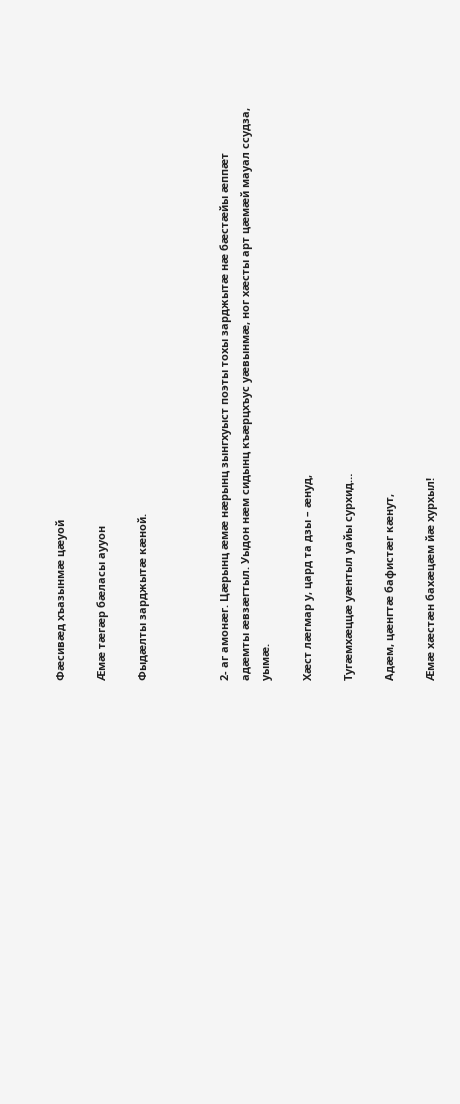Фæсивæд хъазынмæ цæуой

Æмæ тæгæр бæласы аууон

Фыдæлты зарджытæ кæной.



2- аг амонæг. Цæрынц æмæ нæрынц зынгхуыст поэты тохы зарджытæ нæ бæстæйы æппæт адæмты æвзæгтыл. Уыдон нæм сидынц къæрцхъус уæвынмæ, ног хæсты арт цæмæй мауал ссудза, уымæ.

Хæст лæгмар у, цард та дзы – æнуд,

Тугæмхæццæ уæнтыл уайы сурхид…

Адæм, цæнгтæ бафистæг кæнут,

Æмæ хæстæн бахæцæм йæ хурхыл!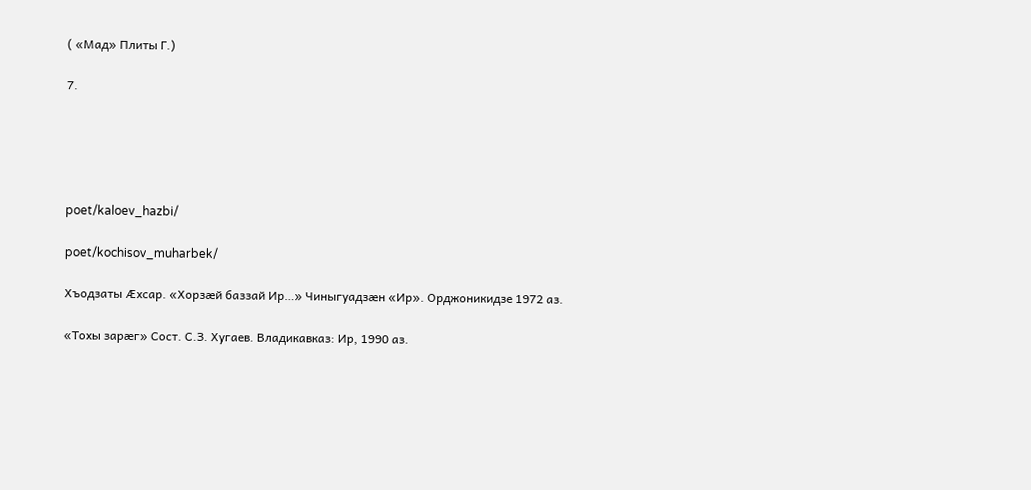( «Мад» Плиты Г.)

7.





poet/kaloev_hazbi/

poet/kochisov_muharbek/

Хъодзаты Æхсар. «Хорзæй баззай Ир…» Чиныгуадзæн «Ир». Орджоникидзе 1972 аз.

«Тохы зарæг» Сост. С.З. Хугаев. Владикавказ: Ир, 1990 аз.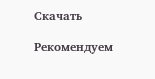Скачать

Рекомендуем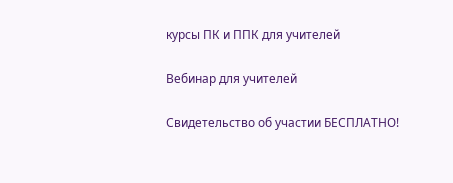курсы ПК и ППК для учителей

Вебинар для учителей

Свидетельство об участии БЕСПЛАТНО!